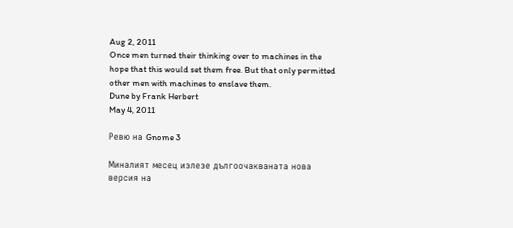Aug 2, 2011
Once men turned their thinking over to machines in the hope that this would set them free. But that only permitted other men with machines to enslave them.
Dune by Frank Herbert
May 4, 2011

Ревю на Gnome 3

Миналият месец излезе дългоочакваната нова версия на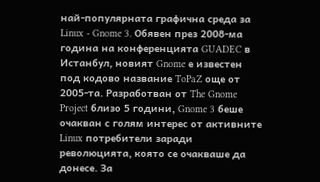най-популярната графична среда за Linux - Gnome 3. Обявен през 2008-ма година на конференцията GUADEC в Истанбул, новият Gnome е известен под кодово название ToPaZ още от 2005-та. Разработван от The Gnome Project близо 5 години, Gnome 3 беше очакван с голям интерес от активните Linux потребители заради революцията, която се очакваше да донесе. За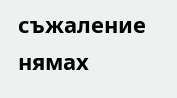съжаление нямах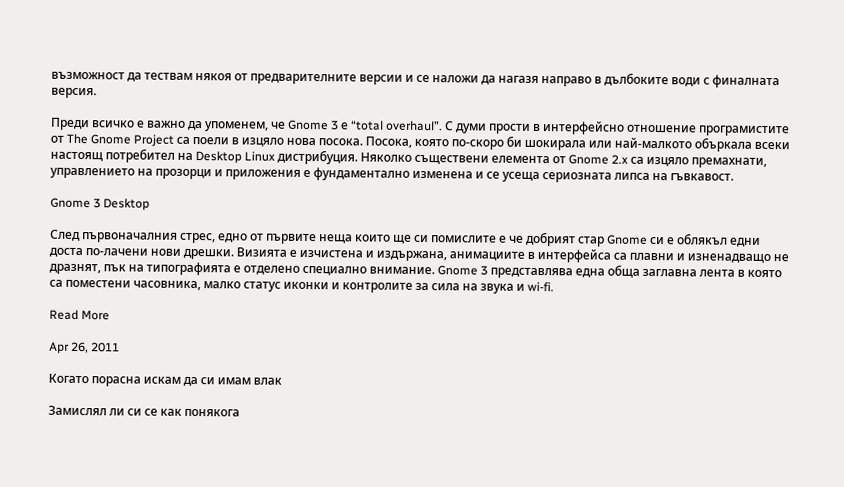възможност да тествам някоя от предварителните версии и се наложи да нагазя направо в дълбоките води с финалната версия.

Преди всичко е важно да упоменем, че Gnome 3 е “total overhaul”. С думи прости в интерфейсно отношение програмистите от The Gnome Project са поели в изцяло нова посока. Посока, която по-скоро би шокирала или най-малкото объркала всеки настоящ потребител на Desktop Linux дистрибуция. Няколко съществени елемента от Gnome 2.x са изцяло премахнати, управлението на прозорци и приложения е фундаментално изменена и се усеща сериозната липса на гъвкавост.

Gnome 3 Desktop

След първоначалния стрес, едно от първите неща които ще си помислите е че добрият стар Gnome си е облякъл едни доста по-лачени нови дрешки. Визията е изчистена и издържана, анимациите в интерфейса са плавни и изненадващо не дразнят, пък на типографията е отделено специално внимание. Gnome 3 представлява една обща заглавна лента в която са поместени часовника, малко статус иконки и контролите за сила на звука и wi-fi.

Read More

Apr 26, 2011

Когато пораснa искам да си имам влак

Замислял ли си се как понякога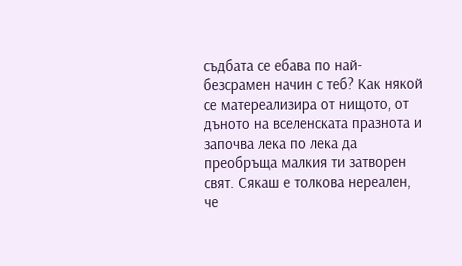съдбата се ебава по най-безсрамен начин с теб? Как някой се матереализира от нищото, от дъното на вселенската празнота и започва лека по лека да преобръща малкия ти затворен свят. Сякаш е толкова нереален, че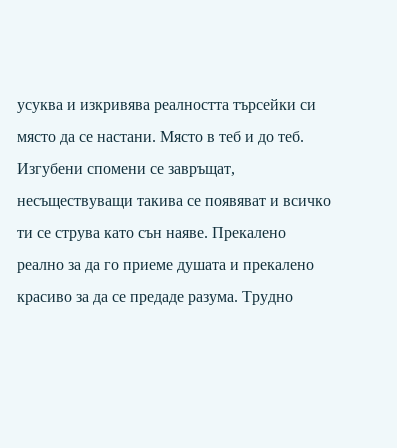усуква и изкривява реалността търсейки си място да се настани. Място в теб и до теб. Изгубени спомени се завръщат, несъществуващи такива се появяват и всичко ти се струва като сън наяве. Прекалено реално за да го приеме душата и прекалено красиво за да се предаде разума. Трудно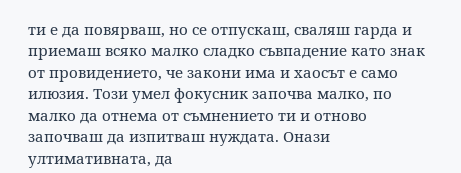ти е да повярваш, но се отпускаш, сваляш гарда и приемаш всяко малко сладко съвпадение като знак от провидението, че закони има и хаосът е само илюзия. Този умел фокусник започва малко, по малко да отнема от съмнението ти и отново започваш да изпитваш нуждата. Онази ултимативната, да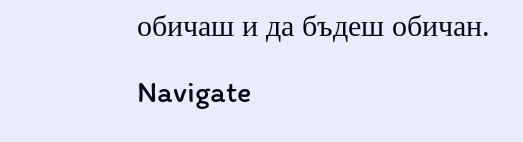обичаш и да бъдеш обичан.

Navigate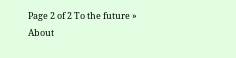Page 2 of 2 To the future »
About